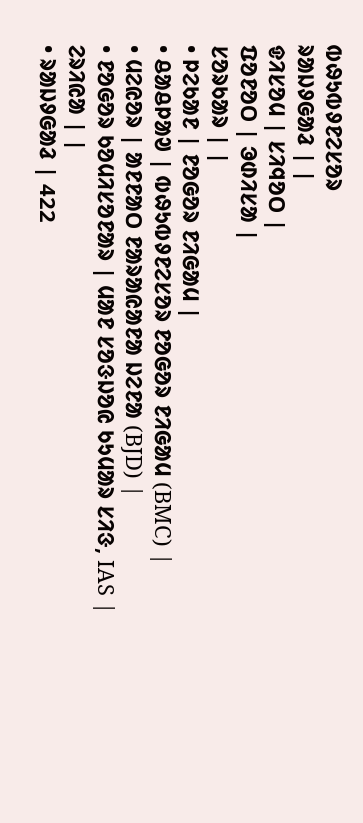ᱵᱷᱩᱵᱽᱱᱮᱥᱚᱨ
ᱨᱟᱡᱽᱜᱟᱲ | |
ᱫᱤᱥᱚᱢ | ᱥᱤᱧᱚᱛ |
ᱯᱚᱱᱚᱛ | ᱳᱰᱤᱥᱟ |
ᱥᱚᱨᱠᱟᱨ | |
• ᱞᱮᱠᱟᱱ | ᱱᱚᱜᱚᱨ ᱱᱤᱜᱟᱢ |
• ᱪᱟᱪᱞᱟᱣ | ᱵᱷᱩᱵᱽᱱᱮᱥᱚᱨ ᱱᱚᱜᱚᱨ ᱱᱤᱜᱟᱢ (BMC) |
• ᱢᱮᱭᱚᱨ | ᱟᱱᱱᱟᱛ ᱱᱟᱨᱟᱭᱟᱱᱟ ᱡᱮᱱᱟ (BJD) |
• ᱱᱚᱜᱚᱨ ᱠᱚᱢᱤᱥᱚᱱᱟᱨ | ᱢᱟᱱ ᱥᱚᱝᱡᱚᱭ ᱠᱩᱢᱟᱨ ᱥᱤᱝ, IAS |
ᱮᱨᱤᱭᱟ | |
• ᱨᱟᱡᱽᱜᱟᱲ | 422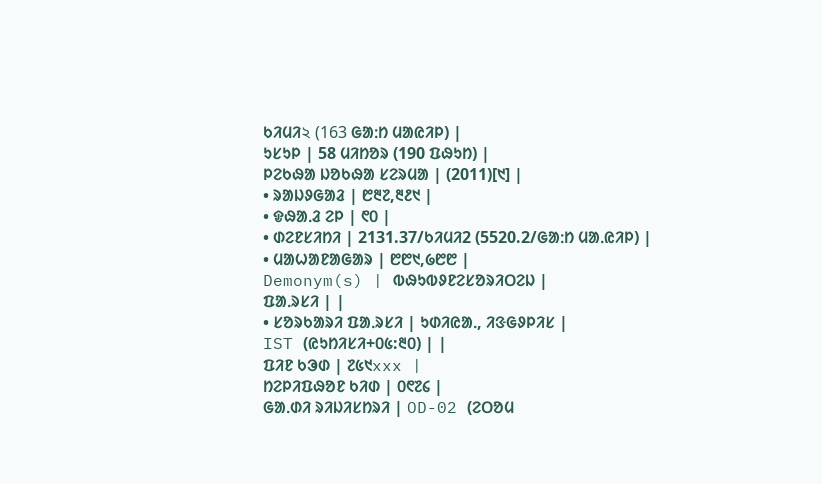ᱠᱤᱢᱤ২ (163 ᱜᱟᱺᱴ ᱢᱟᱭᱤᱞ) |
ᱩᱥᱩᱞ | 58 ᱢᱤᱴᱚᱨ (190 ᱯᱷᱩᱴ) |
ᱞᱮᱠᱷᱟ ᱡᱚᱠᱷᱟ ᱥᱮᱨᱢᱟ | (2011)[᱑] |
• ᱨᱟᱡᱽᱜᱟᱲ | ᱘᱓᱗,᱓᱒᱑ |
• ᱫᱷᱟᱹᱲ ᱮᱞ | ᱖᱐ |
• ᱰᱮᱱᱥᱤᱴᱤ | 2131.37/ᱠᱤᱢᱤ2 (5520.2/ᱜᱟᱺᱴ ᱢᱟᱹᱭᱤᱞ) |
• ᱢᱟᱦᱟᱱᱟᱜᱟᱨ | ᱘᱘᱑,᱙᱘᱘ |
Demonym(s) | ᱵᱷᱩᱵᱽᱱᱮᱥᱚᱨᱤᱛᱮᱡ |
ᱯᱟᱹᱨᱥᱤ | |
• ᱥᱚᱨᱠᱟᱨᱤ ᱯᱟᱹᱨᱥᱤ | ᱩᱰᱤᱭᱟᱹ, ᱤᱝᱜᱽᱞᱤᱥ |
IST (ᱭᱩᱴᱤᱥᱤ+᱐᱕:᱓᱐) | |
ᱯᱤᱱ ᱠᱳᱰ | ᱗᱕᱑xxx |
ᱴᱮᱞᱤᱯᱷᱚᱱ ᱠᱤᱰ | ᱐᱖᱗᱔ |
ᱜᱟᱹᱰᱤ ᱨᱤᱡᱤᱥᱴᱨᱤ | OD-02 (ᱮᱛᱚᱢ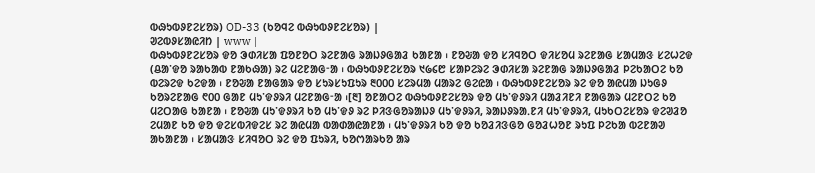ᱵᱷᱩᱵᱽᱱᱮᱥᱚᱨ) OD-33 (ᱠᱚᱧᱮ ᱵᱷᱩᱵᱽᱱᱮᱥᱚᱨ) |
ᱣᱮᱵᱽᱥᱟᱭᱤᱴ | www |
ᱵᱷᱩᱵᱽᱱᱮᱥᱚᱨ ᱫᱚ ᱳᱰᱤᱥᱟ ᱯᱚᱱᱚᱛ ᱨᱮᱱᱟᱜ ᱨᱟᱡᱽᱜᱟᱲ ᱠᱟᱱᱟ ᱾ ᱱᱚᱶᱟ ᱫᱚ ᱥᱤᱧᱚᱛ ᱫᱤᱥᱚᱢ ᱨᱮᱱᱟᱜ ᱥᱟᱢᱟᱝ ᱥᱮᱦᱮᱫ (ᱪᱟᱸᱫᱚ ᱨᱟᱠᱟᱵ ᱱᱟᱠᱷᱟ) ᱨᱮ ᱢᱮᱱᱟᱜᱼᱟ ᱾ ᱵᱷᱩᱵᱽᱱᱮᱥᱚᱨ ᱑᱙᱔᱘ ᱥᱟᱞᱮᱨᱮ ᱳᱰᱤᱥᱟ ᱨᱮᱱᱟᱜ ᱨᱟᱡᱽᱜᱟᱲ ᱞᱮᱠᱟᱛᱮ ᱠᱚ ᱵᱮᱨᱮᱫ ᱠᱮᱫᱟ ᱾ ᱱᱚᱶᱟ ᱱᱟᱜᱟᱨ ᱫᱚ ᱥᱩᱨᱥᱩᱯᱩᱨ ᱓᱐᱐᱐ ᱥᱮᱨᱢᱟ ᱢᱟᱨᱮ ᱜᱮᱭᱟ ᱾ ᱵᱷᱩᱵᱽᱱᱮᱥᱚᱨ ᱨᱮ ᱫᱚ ᱟᱭᱢᱟ ᱡᱩᱜᱽ ᱠᱚᱨᱮᱱᱟᱜ ᱖᱐᱐ ᱜᱟᱱ ᱢᱩᱸᱫᱽᱨᱤ ᱢᱮᱱᱟᱜᱼᱟ ᱾[᱓] ᱚᱱᱟᱛᱮ ᱵᱷᱩᱵᱽᱱᱮᱥᱚᱨ ᱫᱚ ᱢᱩᱸᱫᱽᱨᱤ ᱢᱟᱲᱤᱱᱤ ᱱᱟᱜᱟᱨ ᱢᱮᱱᱛᱮ ᱠᱚ ᱢᱮᱛᱟᱜ ᱠᱟᱱᱟ ᱾ ᱱᱚᱶᱟ ᱢᱩᱸᱫᱽᱨᱤ ᱠᱚ ᱢᱩᱸᱫᱽ ᱨᱮ ᱞᱤᱝᱜᱚᱨᱟᱡᱽ ᱢᱩᱸᱫᱽᱨᱤ, ᱨᱟᱡᱽᱨᱟᱹᱱᱤ ᱢᱩᱸᱫᱽᱨᱤ, ᱢᱩᱠᱛᱮᱥᱚᱨ ᱫᱮᱣᱲᱚ ᱮᱢᱟᱱ ᱠᱚ ᱫᱚ ᱫᱮᱥᱵᱤᱫᱮᱥ ᱨᱮ ᱟᱭᱢᱟ ᱵᱟᱰᱟᱭᱟᱱᱟ ᱾ ᱢᱩᱸᱫᱽᱨᱤ ᱠᱚ ᱫᱚ ᱠᱚᱲᱤᱝᱜᱚ ᱜᱚᱲᱦᱚᱱ ᱨᱩᱯ ᱞᱮᱠᱟ ᱵᱮᱱᱟᱣ ᱟᱠᱟᱱᱟ ᱾ ᱥᱟᱢᱟᱝ ᱥᱤᱧᱚᱛ ᱨᱮ ᱫᱚ ᱯᱩᱨᱤ, ᱠᱚᱬᱟᱨᱠᱚ ᱟᱨ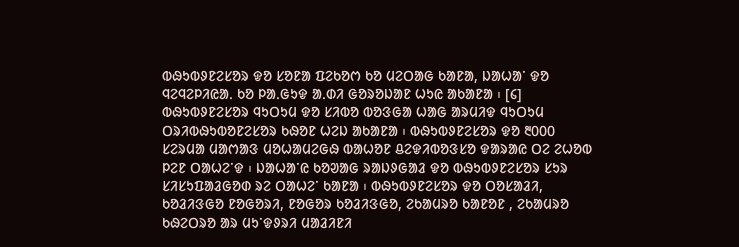ᱵᱷᱩᱵᱽᱱᱮᱥᱚᱨ ᱫᱚ ᱥᱚᱱᱟ ᱯᱮᱠᱚᱬ ᱠᱚ ᱢᱮᱛᱟᱜ ᱠᱟᱱᱟ, ᱡᱟᱦᱟᱸ ᱫᱚ ᱧᱮᱧᱮᱞᱤᱭᱟᱹ ᱠᱚ ᱞᱟᱹᱜᱩᱫ ᱟᱹᱰᱤ ᱜᱚᱨᱚᱡᱟᱱ ᱦᱩᱭ ᱟᱠᱟᱱᱟ ᱾ [᱔]
ᱵᱷᱩᱵᱽᱱᱮᱥᱚᱨ ᱧᱩᱛᱩᱢ ᱫᱚ ᱥᱤᱵᱚ ᱵᱚᱝᱜᱟ ᱦᱟᱜ ᱟᱨᱢᱤᱫ ᱧᱩᱛᱩᱢ ᱛᱨᱤᱵᱷᱩᱵᱚᱱᱮᱥᱚᱨ ᱠᱷᱚᱱ ᱦᱮᱡ ᱟᱠᱟᱱᱟ ᱾ ᱵᱷᱩᱵᱽᱱᱮᱥᱚᱨ ᱫᱚ ᱓᱐᱐᱐ ᱥᱮᱨᱢᱟ ᱢᱟᱬᱟᱝ ᱢᱚᱦᱟᱢᱮᱜᱷ ᱵᱟᱦᱚᱱ ᱪᱮᱫᱤᱵᱚᱝᱥᱚ ᱫᱟᱨᱟᱭ ᱛᱮ ᱮᱦᱚᱵ ᱞᱮᱱ ᱛᱟᱦᱮᱸᱫ ᱾ ᱡᱟᱦᱟᱸᱭ ᱠᱚᱣᱟᱜ ᱨᱟᱡᱽᱜᱟᱲ ᱫᱚ ᱵᱷᱩᱵᱽᱱᱮᱥᱚᱨ ᱥᱩᱨ ᱥᱤᱥᱩᱯᱟᱲᱜᱚᱰ ᱨᱮ ᱛᱟᱦᱮᱸ ᱠᱟᱱᱟ ᱾ ᱵᱷᱩᱵᱽᱱᱮᱥᱚᱨ ᱫᱚ ᱛᱚᱥᱟᱲᱤ, ᱠᱚᱲᱤᱝᱜᱚ ᱱᱚᱜᱚᱨᱤ, ᱱᱚᱜᱚᱨ ᱠᱚᱲᱤᱝᱜᱚ, ᱮᱠᱟᱢᱨᱚ ᱠᱟᱱᱚᱱ , ᱮᱠᱟᱢᱨᱚ ᱠᱷᱮᱛᱨᱚ ᱟᱨ ᱢᱩᱸᱫᱽᱨᱤ ᱢᱟᱲᱤᱱᱤ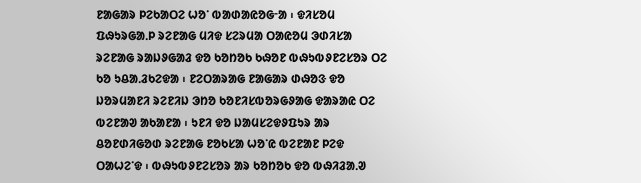ᱱᱟᱜᱟᱨ ᱞᱮᱠᱟᱛᱮ ᱦᱚᱸ ᱵᱟᱰᱟᱭᱚᱜᱼᱟ ᱾ ᱫᱤᱥᱚᱢ ᱯᱷᱩᱨᱜᱟᱹᱞ ᱨᱮᱱᱟᱜ ᱢᱤᱫ ᱥᱮᱨᱢᱟ ᱛᱟᱭᱚᱢ ᱳᱰᱤᱥᱟ ᱨᱮᱱᱟᱜ ᱨᱟᱡᱽᱜᱟᱲ ᱫᱚ ᱠᱚᱴᱚᱠ ᱠᱷᱚᱱ ᱵᱷᱩᱵᱽᱱᱮᱥᱚᱨ ᱛᱮ ᱠᱚ ᱩᱪᱟᱹᱲᱠᱮᱫᱟ ᱾ ᱱᱮᱛᱟᱨᱟᱜ ᱱᱟᱜᱟᱨ ᱰᱷᱚᱝ ᱫᱚ ᱡᱚᱨᱢᱟᱱᱤ ᱨᱮᱱᱤᱡ ᱳᱴᱚ ᱠᱚᱱᱤᱥᱵᱚᱨᱜᱽᱟᱜ ᱫᱟᱨᱟᱭ ᱛᱮ ᱵᱮᱱᱟᱣ ᱟᱠᱟᱱᱟ ᱾ ᱩᱱᱤ ᱫᱚ ᱡᱟᱢᱥᱮᱫᱽᱯᱩᱨ ᱟᱨ ᱪᱚᱱᱰᱤᱜᱚᱰ ᱨᱮᱱᱟᱜ ᱱᱚᱠᱥᱟ ᱦᱚᱸᱭ ᱵᱮᱱᱟᱱ ᱞᱮᱫ ᱛᱟᱦᱮᱸᱫ ᱾ ᱵᱷᱩᱵᱽᱱᱮᱥᱚᱨ ᱟᱨ ᱠᱚᱴᱚᱠ ᱫᱚ ᱵᱷᱤᱲᱟᱹᱣ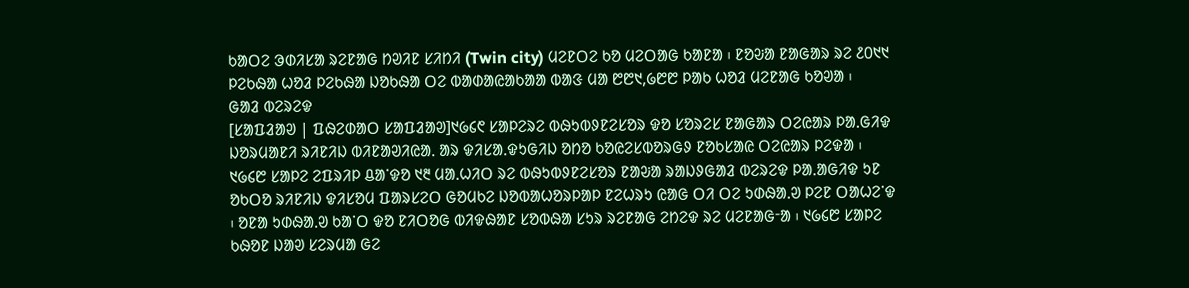ᱠᱟᱛᱮ ᱳᱰᱤᱥᱟ ᱨᱮᱱᱟᱜ ᱴᱣᱤᱱ ᱥᱤᱴᱤ (Twin city) ᱢᱮᱱᱛᱮ ᱠᱚ ᱢᱮᱛᱟᱜ ᱠᱟᱱᱟ ᱾ ᱱᱚᱶᱟ ᱱᱟᱜᱟᱨ ᱨᱮ ᱒᱐᱑᱑ ᱞᱮᱠᱷᱟ ᱦᱚᱲ ᱞᱮᱠᱷᱟ ᱡᱚᱠᱷᱟ ᱛᱮ ᱵᱟᱰᱟᱭᱟᱠᱟᱟ ᱵᱟᱝ ᱢᱟ ᱘᱘᱑,᱙᱘᱘ ᱞᱟᱠ ᱦᱚᱲ ᱢᱮᱱᱟᱜ ᱠᱚᱣᱟ ᱾
ᱜᱟᱲ ᱵᱮᱨᱮᱫ
[ᱥᱟᱯᱲᱟᱣ | ᱯᱷᱮᱰᱟᱛ ᱥᱟᱯᱲᱟᱣ]᱑᱙᱔᱖ ᱥᱟᱞᱮᱨᱮ ᱵᱷᱩᱵᱽᱱᱮᱥᱚᱨ ᱫᱚ ᱥᱚᱨᱮᱥ ᱱᱟᱜᱟᱨ ᱛᱮᱭᱟᱨ ᱞᱟᱹᱜᱤᱫ ᱡᱚᱨᱢᱟᱱᱤ ᱨᱤᱱᱤᱡ ᱵᱤᱱᱟᱣᱤᱭᱟᱹ ᱟᱨ ᱫᱤᱥᱟᱹᱫᱩᱜᱤᱡ ᱚᱴᱚ ᱠᱚᱭᱮᱥᱵᱚᱨᱜᱽ ᱱᱚᱠᱥᱟᱭ ᱛᱮᱭᱟᱨ ᱞᱮᱫᱟ ᱾ ᱑᱙᱔᱘ ᱥᱟᱞᱮ ᱮᱯᱨᱤᱞ ᱪᱟᱸᱫᱚ ᱑᱓ ᱢᱟᱹᱦᱤᱛ ᱨᱮ ᱵᱷᱩᱵᱽᱱᱮᱥᱚᱨ ᱱᱟᱶᱟ ᱨᱟᱡᱽᱜᱟᱲ ᱵᱮᱨᱮᱫ ᱞᱟᱹᱟᱜᱤᱫ ᱩᱱ ᱚᱠᱛᱚ ᱨᱤᱱᱤᱡ ᱫᱤᱥᱚᱢ ᱯᱟᱨᱥᱮᱛ ᱜᱚᱢᱠᱮ ᱡᱚᱵᱟᱦᱚᱨᱞᱟᱞ ᱱᱮᱦᱨᱩ ᱭᱟᱜ ᱛᱤ ᱛᱮ ᱩᱰᱷᱟᱹᱣ ᱞᱮᱱ ᱛᱟᱦᱮᱸᱫ ᱾ ᱚᱱᱟ ᱩᱰᱷᱟᱹᱣ ᱠᱟᱸᱛ ᱫᱚ ᱱᱤᱛᱚᱜ ᱵᱤᱫᱷᱟᱱ ᱥᱚᱵᱷᱟ ᱥᱩᱨ ᱨᱮᱱᱟᱜ ᱮᱴᱮᱫ ᱨᱮ ᱢᱮᱱᱟᱜᱼᱟ ᱾ ᱑᱙᱔᱘ ᱥᱟᱞᱮ ᱠᱷᱚᱱ ᱡᱟᱣ ᱥᱮᱨᱢᱟ ᱜᱮ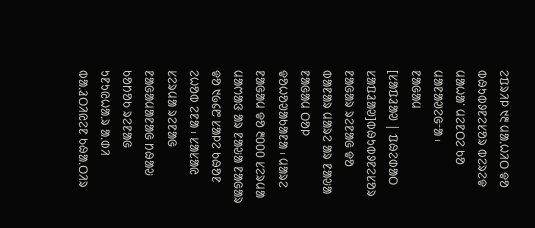ᱮᱯᱨᱤᱞ ᱑᱓ ᱢᱟᱹᱦᱤᱛ ᱫᱚ ᱵᱷᱩᱵᱽᱱᱮᱥᱚᱨ ᱵᱮᱨᱮᱫ ᱢᱟᱦᱟᱸ ᱢᱮᱱᱛᱮ ᱠᱚ ᱢᱟᱱᱟᱣᱮᱜᱼᱟ ᱾
ᱱᱟᱜᱟᱢ
[ᱥᱟᱯᱲᱟᱣ | ᱯᱷᱮᱰᱟᱛ ᱥᱟᱯᱲᱟᱣ]ᱵᱷᱩᱵᱽᱱᱮᱥᱚᱨ ᱱᱟᱜᱟᱨ ᱨᱮᱱᱟᱜ ᱫᱚ ᱵᱟᱱᱟᱨ ᱢᱟᱨᱮ ᱟᱨ ᱱᱟᱶᱟ ᱱᱟᱜᱟᱢ ᱛᱚᱞ ᱫᱚᱦᱚᱣᱟᱠᱟᱱᱟ ᱾ ᱢᱟᱨᱮ ᱱᱟᱜᱟᱢ ᱫᱚ ᱓᱐᱐᱐ ᱥᱮᱨᱢᱟ ᱢᱟᱬᱟᱝ ᱟᱨ ᱱᱟᱶᱟ ᱱᱟᱜᱟᱨ ᱫᱚ ᱑᱙᱔᱘ ᱥᱟᱞᱮ ᱠᱷᱚᱱ ᱮᱦᱚᱵ ᱮᱱᱟ ᱾ ᱥᱟᱥᱟᱭ ᱥᱮᱨᱢᱟ ᱨᱮᱱᱟᱜ ᱱᱟᱜᱟᱢᱟᱱᱟᱜ ᱴᱷᱟᱶ ᱠᱚᱴᱚᱠ ᱨᱮᱱᱟᱜ ᱩᱱᱩᱭᱦᱟᱹᱨ ᱟᱹᱰᱤ ᱵᱟᱹᱲᱛᱤᱭᱮᱱ ᱠᱷᱟᱹᱛᱤᱨ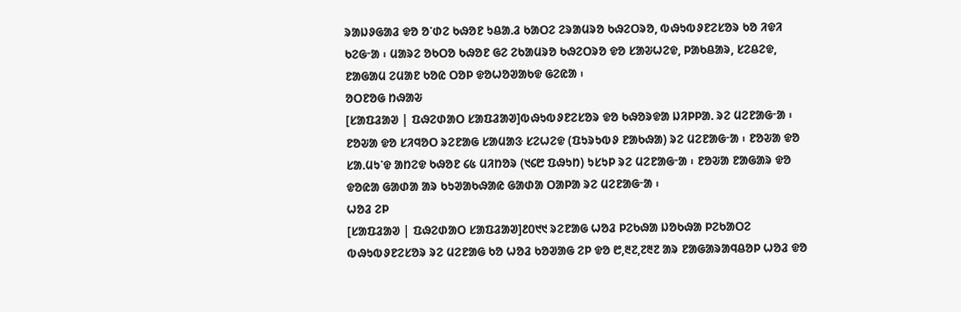ᱨᱟᱡᱽᱜᱟᱲ ᱫᱚ ᱚᱸᱰᱮ ᱠᱷᱚᱱ ᱩᱪᱟᱹᱲ ᱠᱟᱛᱮ ᱮᱨᱟᱢᱨᱚ ᱠᱷᱮᱛᱨᱚ, ᱵᱷᱩᱵᱽᱱᱮᱥᱚᱨ ᱠᱚ ᱤᱫᱤ ᱠᱮᱜᱼᱟ ᱾ ᱢᱟᱨᱮ ᱚᱠᱛᱚ ᱠᱷᱚᱱ ᱜᱮ ᱮᱠᱟᱢᱨᱚ ᱠᱷᱮᱛᱨᱚ ᱫᱚ ᱥᱟᱶᱦᱮᱫ, ᱞᱟᱠᱪᱟᱨ, ᱥᱮᱪᱮᱫ, ᱱᱟᱜᱟᱢ ᱮᱢᱟᱱ ᱠᱚᱭ ᱛᱚᱞ ᱫᱚᱦᱚᱣᱟᱠᱫ ᱜᱮᱭᱟ ᱾
ᱚᱛᱱᱚᱜ ᱴᱷᱟᱶ
[ᱥᱟᱯᱲᱟᱣ | ᱯᱷᱮᱰᱟᱛ ᱥᱟᱯᱲᱟᱣ]ᱵᱷᱩᱵᱽᱱᱮᱥᱚᱨ ᱫᱚ ᱠᱷᱚᱨᱫᱟ ᱡᱤᱞᱞᱟᱹ ᱨᱮ ᱢᱮᱱᱟᱜᱼᱟ ᱾ ᱱᱚᱶᱟ ᱫᱚ ᱥᱤᱧᱚᱛ ᱨᱮᱱᱟᱜ ᱥᱟᱢᱟᱝ ᱥᱮᱦᱮᱫ (ᱯᱩᱨᱩᱵᱽ ᱱᱟᱠᱷᱟ) ᱨᱮ ᱢᱮᱱᱟᱜᱼᱟ ᱾ ᱱᱚᱶᱟ ᱫᱚ ᱥᱟᱹᱢᱩᱸᱫ ᱟᱴᱮᱫ ᱠᱷᱚᱱ ᱔᱕ ᱢᱤᱴᱚᱨ (᱑᱔᱘ ᱯᱷᱩᱴ) ᱩᱥᱩᱞ ᱨᱮ ᱢᱮᱱᱟᱜᱼᱟ ᱾ ᱱᱚᱶᱟ ᱱᱟᱜᱟᱨ ᱫᱚ ᱫᱚᱭᱟ ᱜᱟᱰᱟ ᱟᱨ ᱠᱩᱣᱟᱠᱷᱟᱭ ᱜᱟᱰᱟ ᱛᱟᱞᱟ ᱨᱮ ᱢᱮᱱᱟᱜᱼᱟ ᱾
ᱦᱚᱲ ᱮᱞ
[ᱥᱟᱯᱲᱟᱣ | ᱯᱷᱮᱰᱟᱛ ᱥᱟᱯᱲᱟᱣ]᱒᱐᱑᱑ ᱨᱮᱱᱟᱜ ᱦᱚᱲ ᱞᱮᱠᱷᱟ ᱡᱚᱠᱷᱟ ᱞᱮᱠᱟᱛᱮ ᱵᱷᱩᱵᱽᱱᱮᱥᱚᱨ ᱨᱮ ᱢᱮᱱᱟᱜ ᱠᱚ ᱦᱚᱲ ᱠᱚᱣᱟᱜ ᱮᱞ ᱫᱚ ᱘,᱓᱗,᱗᱓᱗ ᱟᱨ ᱱᱟᱜᱟᱨᱟᱧᱪᱚᱞ ᱦᱚᱲ ᱫᱚ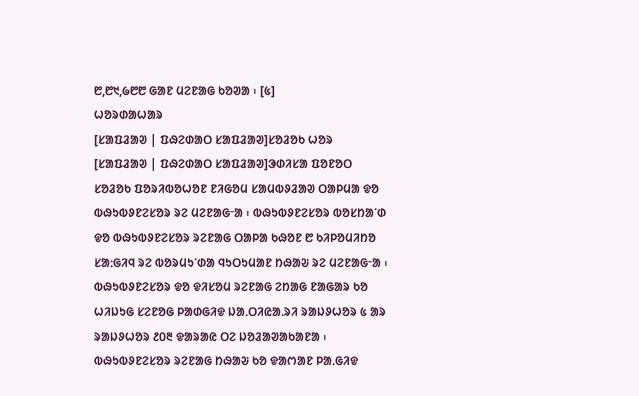᱘,᱘᱑,᱙᱘᱘ ᱜᱟᱱ ᱢᱮᱱᱟᱜ ᱠᱚᱣᱟ ᱾ [᱕]
ᱦᱚᱨᱰᱟᱦᱟᱨ
[ᱥᱟᱯᱲᱟᱣ | ᱯᱷᱮᱰᱟᱛ ᱥᱟᱯᱲᱟᱣ]ᱥᱚᱲᱚᱠ ᱦᱚᱨ
[ᱥᱟᱯᱲᱟᱣ | ᱯᱷᱮᱰᱟᱛ ᱥᱟᱯᱲᱟᱣ]ᱳᱰᱤᱥᱟ ᱯᱚᱱᱚᱛ ᱥᱚᱲᱚᱠ ᱯᱚᱨᱤᱵᱚᱦᱚᱱ ᱱᱤᱜᱚᱢ ᱥᱟᱢᱵᱽᱲᱟᱣ ᱛᱟᱞᱢᱟ ᱫᱚ ᱵᱷᱩᱵᱽᱱᱮᱥᱚᱨ ᱨᱮ ᱢᱮᱱᱟᱜᱼᱟ ᱾ ᱵᱷᱩᱵᱽᱱᱮᱥᱚᱨ ᱵᱚᱥᱴᱟᱸᱰ ᱫᱚ ᱵᱷᱩᱵᱽᱱᱮᱥᱚᱨ ᱨᱮᱱᱟᱜ ᱛᱟᱞᱟ ᱠᱷᱚᱱ ᱘ ᱠᱤᱞᱚᱢᱤᱴᱚ ᱥᱟᱺᱜᱤᱧ ᱨᱮ ᱵᱚᱨᱢᱩᱸᱰᱟ ᱧᱩᱛᱩᱢᱟᱱ ᱴᱷᱟᱶ ᱨᱮ ᱢᱮᱱᱟᱜᱼᱟ ᱾ ᱵᱷᱩᱵᱽᱱᱮᱥᱚᱨ ᱫᱚ ᱫᱤᱥᱚᱢ ᱨᱮᱱᱟᱜ ᱮᱴᱟᱜ ᱱᱟᱜᱟᱨ ᱠᱚ ᱦᱤᱡᱩᱜ ᱥᱮᱱᱚᱜ ᱞᱟᱰᱜᱤᱫ ᱡᱟᱹᱛᱤᱭᱟᱹᱨᱤ ᱨᱟᱡᱽᱦᱚᱨ ᱕ ᱟᱨ ᱨᱟᱡᱽᱦᱚᱨ ᱒᱐᱓ ᱫᱟᱨᱟᱭ ᱛᱮ ᱡᱚᱲᱟᱣᱟᱠᱟᱱᱟ ᱾ ᱵᱷᱩᱵᱽᱱᱮᱥᱚᱨ ᱨᱮᱱᱟᱜ ᱴᱷᱟᱶ ᱠᱚ ᱫᱟᱬᱟᱱ ᱞᱟᱹᱜᱤᱫ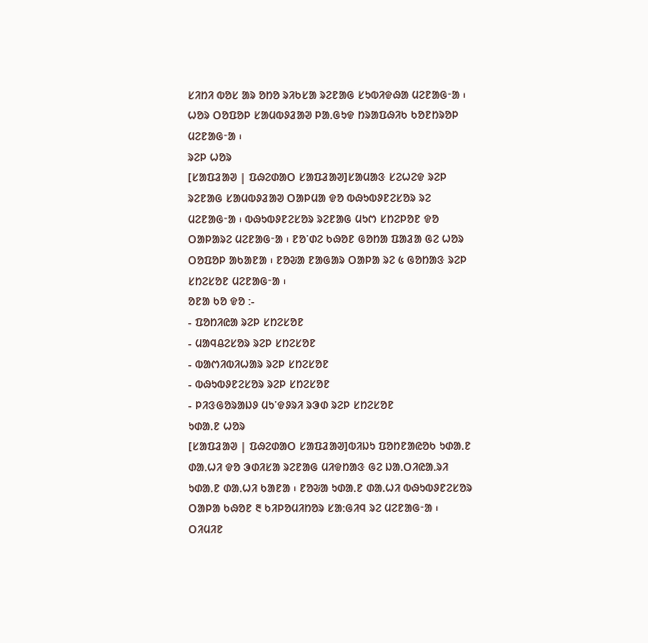ᱥᱤᱴᱤ ᱵᱚᱥ ᱟᱨ ᱚᱴᱚ ᱨᱤᱠᱥᱟ ᱨᱮᱱᱟᱜ ᱥᱩᱵᱤᱫᱷᱟ ᱢᱮᱱᱟᱜᱼᱟ ᱾ ᱦᱚᱨ ᱛᱚᱯᱚᱞ ᱥᱟᱢᱵᱽᱲᱟᱣ ᱞᱟᱹᱜᱩᱫ ᱴᱨᱟᱯᱷᱤᱠ ᱠᱚᱱᱴᱨᱚᱞ ᱢᱮᱱᱟᱜᱼᱟ ᱾
ᱨᱮᱞ ᱦᱚᱨ
[ᱥᱟᱯᱲᱟᱣ | ᱯᱷᱮᱰᱟᱛ ᱥᱟᱯᱲᱟᱣ]ᱥᱟᱢᱟᱝ ᱥᱮᱦᱮᱫ ᱨᱮᱞ ᱨᱮᱱᱟᱜ ᱥᱟᱢᱵᱽᱲᱟᱣ ᱛᱟᱞᱢᱟ ᱫᱚ ᱵᱷᱩᱵᱽᱱᱮᱥᱚᱨ ᱨᱮ ᱢᱮᱱᱟᱜᱼᱟ ᱾ ᱵᱷᱩᱵᱽᱱᱮᱥᱚᱨ ᱨᱮᱱᱟᱜ ᱢᱩᱬ ᱥᱴᱮᱞᱚᱱ ᱫᱚ ᱛᱟᱞᱟᱨᱮ ᱢᱮᱱᱟᱜᱼᱟ ᱾ ᱱᱚᱸᱰᱮ ᱠᱷᱚᱱ ᱜᱚᱴᱟ ᱯᱟᱲᱟ ᱜᱮ ᱦᱚᱨ ᱛᱚᱯᱚᱞ ᱟᱠᱟᱱᱟ ᱾ ᱱᱚᱶᱟ ᱱᱟᱜᱟᱨ ᱛᱟᱞᱟ ᱨᱮ ᱕ ᱜᱚᱴᱟᱝ ᱨᱮᱞ ᱥᱴᱮᱥᱚᱱ ᱢᱮᱱᱟᱜᱼᱟ ᱾
ᱚᱱᱟ ᱠᱚ ᱫᱚ :-
- ᱯᱚᱴᱤᱭᱟ ᱨᱮᱞ ᱥᱴᱮᱥᱚᱱ
- ᱢᱟᱧᱪᱮᱥᱚᱨ ᱨᱮᱞ ᱥᱴᱮᱥᱚᱱ
- ᱵᱟᱬᱤᱵᱤᱦᱟᱨ ᱨᱮᱞ ᱥᱴᱮᱥᱚᱱ
- ᱵᱷᱩᱵᱽᱱᱮᱥᱚᱨ ᱨᱮᱞ ᱥᱴᱮᱥᱚᱱ
- ᱞᱤᱝᱜᱚᱨᱟᱡᱽ ᱢᱩᱸᱫᱽᱨᱤ ᱨᱳᱰ ᱨᱮᱞ ᱥᱴᱮᱥᱚᱱ
ᱩᱰᱟᱹᱱ ᱦᱚᱨ
[ᱥᱟᱯᱲᱟᱣ | ᱯᱷᱮᱰᱟᱛ ᱥᱟᱯᱲᱟᱣ]ᱵᱤᱡᱩ ᱯᱚᱴᱱᱟᱭᱚᱠ ᱩᱰᱟᱹᱱ ᱰᱟᱹᱦᱤ ᱫᱚ ᱳᱰᱤᱥᱟ ᱨᱮᱱᱟᱜ ᱢᱤᱫᱴᱟᱝ ᱜᱮ ᱡᱟᱹᱛᱤᱭᱟᱹᱨᱤ ᱩᱰᱟᱹᱱ ᱰᱟᱹᱦᱤ ᱠᱟᱱᱟ ᱾ ᱱᱚᱶᱟ ᱩᱰᱟᱹᱱ ᱰᱟᱹᱦᱤ ᱵᱷᱩᱵᱽᱱᱮᱥᱚᱨ ᱛᱟᱞᱟ ᱠᱷᱚᱱ ᱓ ᱠᱤᱞᱚᱢᱤᱴᱚᱨ ᱥᱟᱺᱜᱤᱧ ᱨᱮ ᱢᱮᱱᱟᱜᱼᱟ ᱾ ᱛᱤᱢᱤᱱ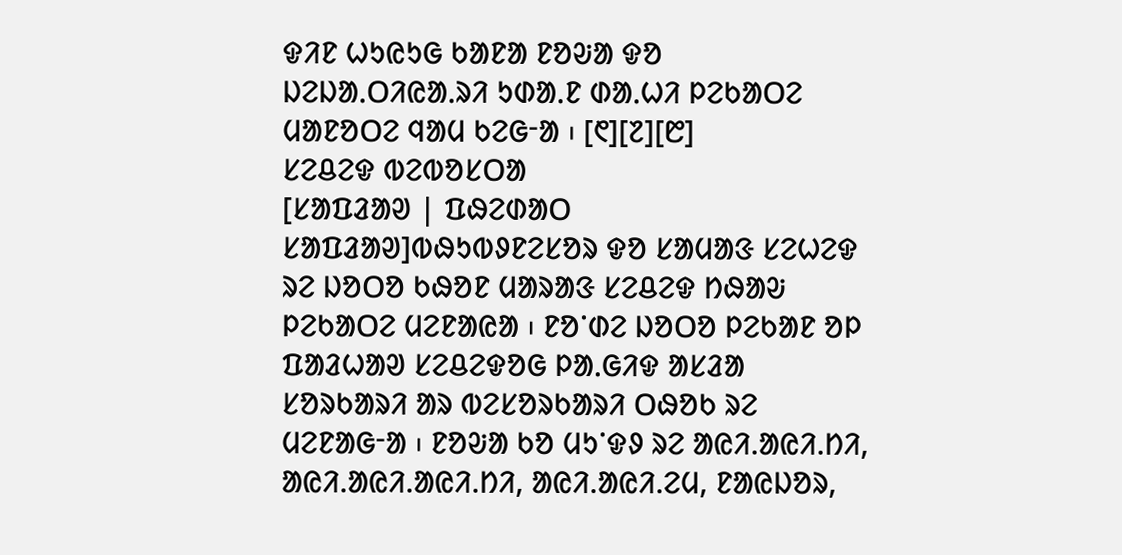ᱫᱤᱱ ᱦᱩᱭᱩᱜ ᱠᱟᱱᱟ ᱱᱚᱶᱟ ᱫᱚ ᱡᱮᱡᱟᱹᱛᱤᱭᱟᱹᱨᱤ ᱩᱰᱟᱹᱱ ᱰᱟᱹᱦᱤ ᱞᱮᱠᱟᱛᱮ ᱢᱟᱱᱚᱛᱮ ᱧᱟᱢ ᱠᱮᱜᱼᱟ ᱾ [᱖][᱗][᱘]
ᱥᱮᱪᱮᱫ ᱵᱮᱵᱚᱥᱛᱟ
[ᱥᱟᱯᱲᱟᱣ | ᱯᱷᱮᱰᱟᱛ ᱥᱟᱯᱲᱟᱣ]ᱵᱷᱩᱵᱽᱱᱮᱥᱚᱨ ᱫᱚ ᱥᱟᱢᱟᱝ ᱥᱮᱦᱮᱫ ᱨᱮ ᱡᱚᱛᱚ ᱠᱷᱚᱱ ᱢᱟᱨᱟᱝ ᱥᱮᱪᱮᱫ ᱴᱷᱟᱶ ᱞᱮᱠᱟᱛᱮ ᱢᱮᱱᱟᱭᱟ ᱾ ᱱᱚᱸᱰᱮ ᱡᱚᱛᱚ ᱞᱮᱠᱟᱱ ᱚᱞ ᱯᱟᱲᱦᱟᱣ ᱥᱮᱪᱮᱫᱚᱜ ᱞᱟᱹᱜᱤᱫ ᱟᱥᱲᱟ ᱥᱚᱨᱠᱟᱨᱤ ᱟᱨ ᱵᱮᱥᱚᱨᱠᱟᱨᱤ ᱛᱷᱚᱠ ᱨᱮ ᱢᱮᱱᱟᱜᱼᱟ ᱾ ᱱᱚᱶᱟ ᱠᱚ ᱢᱩᱸᱫᱽ ᱨᱮ ᱟᱭᱤ.ᱟᱭᱤ.ᱴᱤ, ᱟᱭᱤ.ᱟᱭᱤ.ᱟᱭᱤ.ᱴᱤ, ᱟᱭᱤ.ᱟᱭᱤ.ᱮᱢ, ᱱᱟᱭᱡᱚᱨ,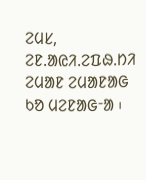ᱮᱢᱥ, ᱮᱱ.ᱟᱭᱤ.ᱮᱯᱷ.ᱴᱤ ᱮᱢᱟᱱ ᱮᱢᱟᱱᱟᱜ ᱠᱚ ᱢᱮᱱᱟᱜᱼᱟ ᱾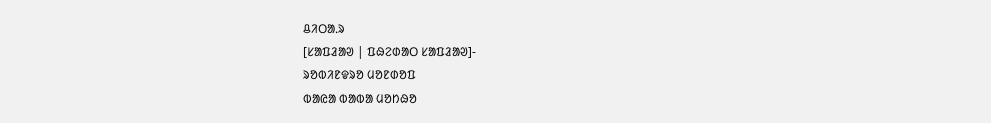ᱪᱤᱛᱟᱹᱨ
[ᱥᱟᱯᱲᱟᱣ | ᱯᱷᱮᱰᱟᱛ ᱥᱟᱯᱲᱟᱣ]-
ᱨᱚᱵᱤᱱᱫᱨᱚ ᱢᱚᱱᱰᱚᱯ
ᱵᱟᱭᱟ ᱵᱟᱵᱟ ᱢᱚᱴᱷᱚ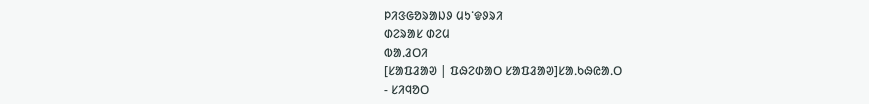ᱞᱤᱝᱜᱚᱨᱟᱡᱽ ᱢᱩᱸᱫᱽᱨᱤ
ᱰᱮᱨᱟᱥ ᱰᱮᱢ
ᱵᱟᱹᱲᱛᱤ
[ᱥᱟᱯᱲᱟᱣ | ᱯᱷᱮᱰᱟᱛ ᱥᱟᱯᱲᱟᱣ]ᱥᱟᱹᱠᱷᱭᱟᱹᱛ
- ᱥᱤᱧᱚᱛ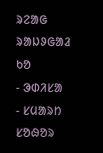ᱨᱮᱟᱜ ᱨᱟᱡᱽᱜᱟᱲ ᱠᱚ
- ᱳᱰᱤᱥᱟ
- ᱥᱢᱟᱨᱴ ᱥᱚᱷᱚᱨ